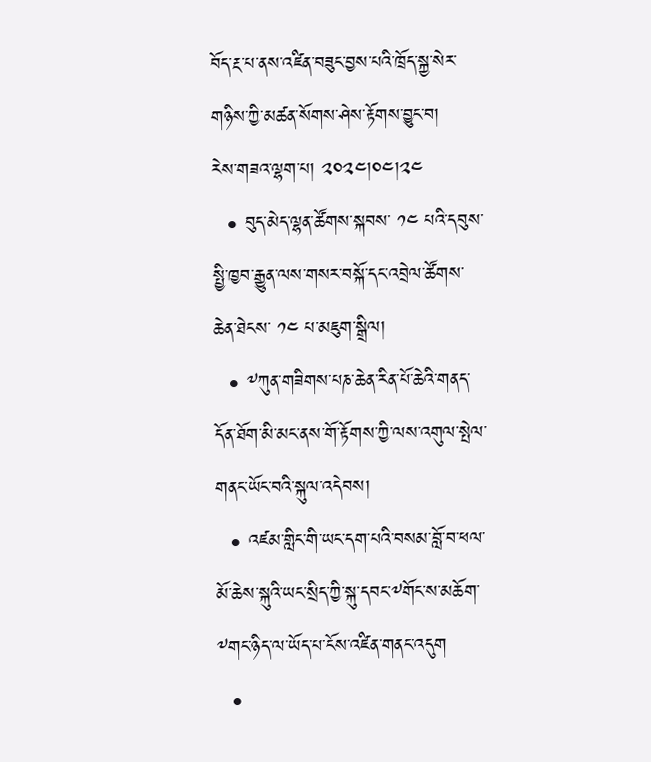བོད་རྔ་པ་ནས་འཛིན་བཟུང་བྱས་པའི་ཁྲོད་སྐྱ་སེར་གཉིས་ཀྱི་མཚན་སོགས་ཤེས་རྟོགས་བྱུང་བ།
རེས་གཟའ་ལྷག་པ། ༢༠༢༤།༠༤།༢༤
  • བུད་མེད་ལྷན་ཚོགས་སྐབས་ ༡༤ པའི་དབུས་སྤྱི་ཁྱབ་རྒྱུན་ལས་གསར་བསྐོ་དང་འབྲེལ་ཚོགས་ཆེན་ཐེངས་ ༡༤ པ་མཇུག་སྒྲིལ།
  • ༸ཀུན་གཟིགས་པཎ་ཆེན་རིན་པོ་ཆེའི་གནད་དོན་ཐོག་མི་མང་ནས་གོ་རྟོགས་ཀྱི་ལས་འགུལ་སྤེལ་གནང་ཡོང་བའི་སྐུལ་འདེབས།
  • འཛམ་གླིང་གི་ཡང་དག་པའི་བསམ་བློ་བ་ཕལ་མོ་ཆེས་སྐུའི་ཡང་སྲིད་ཀྱི་སྐུ་དབང་༸གོང་ས་མཆོག་༸གང་ཉིད་ལ་ཡོད་པ་ངོས་འཛིན་གནང་འདུག
  •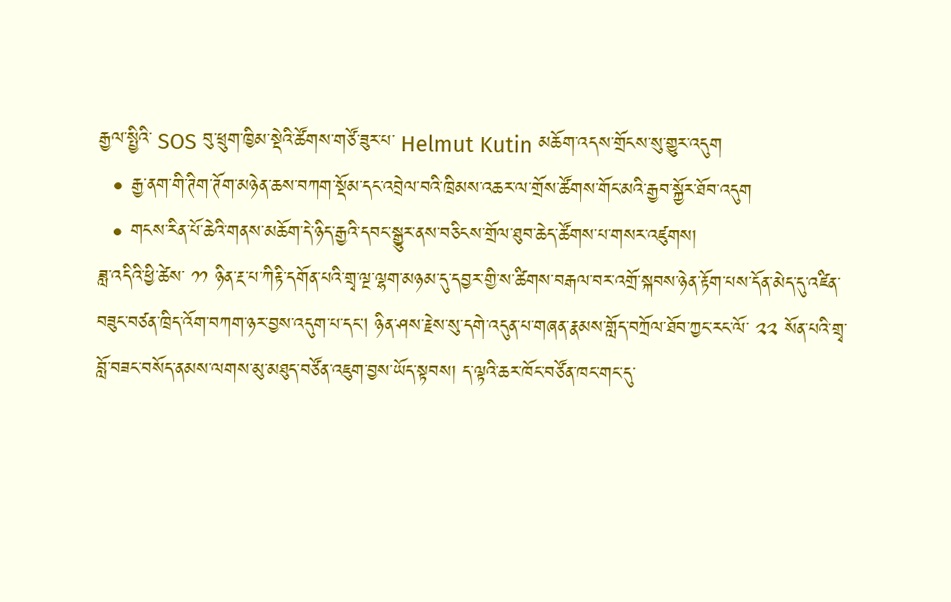རྒྱལ་སྤྱིའི་ SOS བུ་ཕྲུག་ཁྱིམ་སྡེའི་ཚོགས་གཙོ་ཟུར་པ་ Helmut Kutin མཆོག་འདས་གྲོངས་སུ་གྱུར་འདུག
  • རྒྱ་ནག་གི་ཊིག་ཊོག་མཉེན་ཆས་བཀག་སྡོམ་དང་འབྲེལ་བའི་ཁྲིམས་འཆར་ལ་གྲོས་ཚོགས་གོང་མའི་རྒྱབ་སྐྱོར་ཐོབ་འདུག
  • གངས་རིན་པོ་ཆེའི་གནས་མཆོག་དེ་ཉིད་རྒྱའི་དབང་སྒྱུར་ནས་བཅིངས་གྲོལ་ཐུབ་ཆེད་ཚོགས་པ་གསར་འཛུགས།
ཟླ་འདིའི་ཕྱི་ཚེས་ ༡༡ ཉིན་རྔ་པ་ཀིརྟི་དགོན་པའི་གྲྭ་ལྔ་ལྷག་མཉམ་དུ་དབྱར་གྱི་ས་ཚིགས་བརྒལ་བར་འགྲོ་སྐབས་ཉེན་རྟོག་པས་དོན་མེད་དུ་འཛིན་བཟུང་བཙན་ཁྲིད་འོག་བཀག་ཉར་བྱས་འདུག་པ་དང། ཉིན་ཤས་རྗེས་སུ་དགེ་འདུན་པ་གཞན་རྣམས་གློད་བཀྲོལ་ཐོབ་ཀྱང་རང་ལོ་ ༢༢ སོན་པའི་གྲྭ་བློ་བཟང་བསོད་ནམས་ལགས་མུ་མཐུད་བཙོན་འཇུག་བྱས་ཡོད་སྟབས། ད་ལྟའི་ཆར་ཁོང་བཙོན་ཁང་གང་དུ་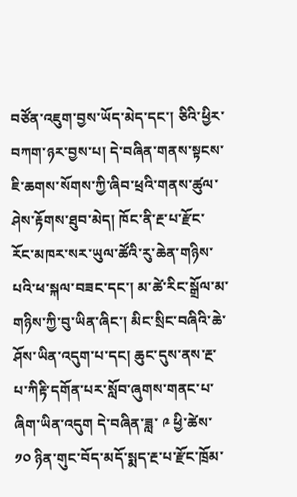བཙོན་འཇུག་བྱས་ཡོད་མེད་དང་། ཅིའི་ཕྱིར་བཀག་ཉར་བྱས་པ། དེ་བཞིན་གནས་སྟངས་ཇི་ཆགས་སོགས་ཀྱི་ཞིབ་ཕྲའི་གནས་ཚུལ་ཤེས་རྟོགས་ཐུབ་མེད། ཁོང་ནི་རྔ་པ་རྫོང་རོང་མཁར་སར་ཡུལ་ཚོའི་རུ་ཆེན་གཉིས་པའི་ཕ་སྐལ་བཟང་དང་། མ་ཚེ་རིང་སྒྲོལ་མ་གཉིས་ཀྱི་བུ་ཡིན་ཞིང་། མིང་སྲིང་བཞིའི་ཆེ་ཤོས་ཡིན་འདུག་པ་དང། ཆུང་དུས་ནས་རྔ་པ་ཀིརྟི་དགོན་པར་སློབ་ཞུགས་གནང་པ་ཞིག་ཡིན་འདུག དེ་བཞིན་ཟླ་ ༩ ཕྱི་ཚེས་ ༡༠ ཉིན་གུང་བོད་མདོ་སྨད་རྔ་པ་རྫོང་ཁྲོམ་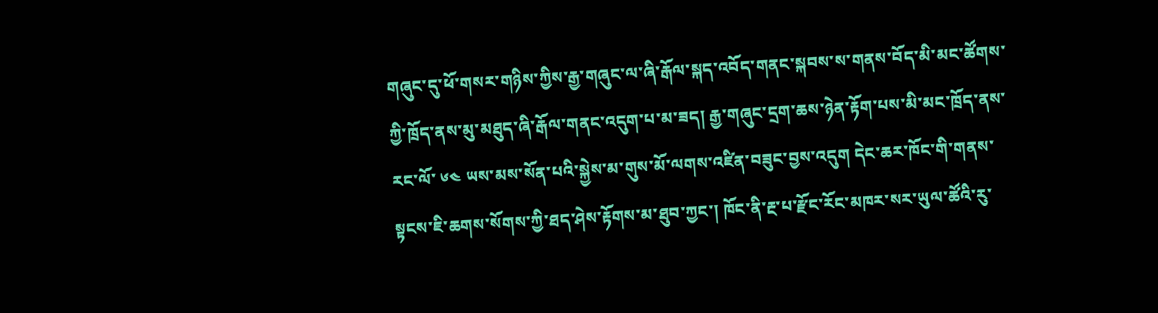གཞུང་དུ་ཕོ་གསར་གཉིས་ཀྱིས་རྒྱ་གཞུང་ལ་ཞི་རྒོལ་སྐད་འབོད་གནང་སྐབས་ས་གནས་བོད་མི་མང་ཚོགས་ཀྱི་ཁྲོད་ནས་མུ་མཐུད་ཞི་རྒོལ་གནང་འདུག་པ་མ་ཟད། རྒྱ་གཞུང་དྲག་ཆས་ཉེན་རྟོག་པས་མི་མང་ཁྲོད་ནས་རང་ལོ་ ༦༤ ཡས་མས་སོན་པའི་སྐྱེས་མ་གུས་མོ་ལགས་འཛིན་བཟུང་བྱས་འདུག དེང་ཆར་ཁོང་གི་གནས་སྟངས་ཇི་ཆགས་སོགས་ཀྱི་ཐད་ཤེས་རྟོགས་མ་ཐུབ་ཀྱང་། ཁོང་ནི་རྔ་པ་རྫོང་རོང་མཁར་སར་ཡུལ་ཚོའི་རུ་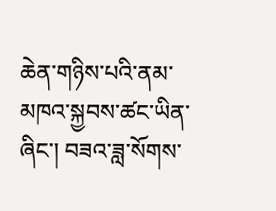ཆེན་གཉིས་པའི་ནམ་མཁའ་སྐྱབས་ཚང་ཡིན་ཞིང་། བཟའ་ཟླ་སོགས་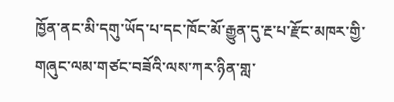ཁྱོན་ནང་མི་དགུ་ཡོད་པ་དང་ཁོང་མོ་རྒྱུན་དུ་རྔ་པ་རྫོང་མཁར་གྱི་གཞུང་ལམ་གཙང་བཟོའི་ལས་ཀར་ཉིན་གླ་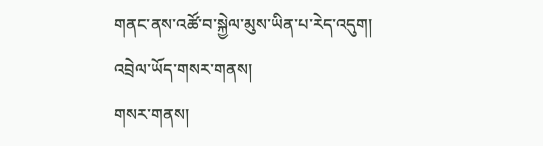གནང་ནས་འཚོ་བ་སྐྱེལ་མུས་ཡིན་པ་རེད་འདུག།
འབྲེལ་ཡོད་གསར་གནས།
གསར་གནས།